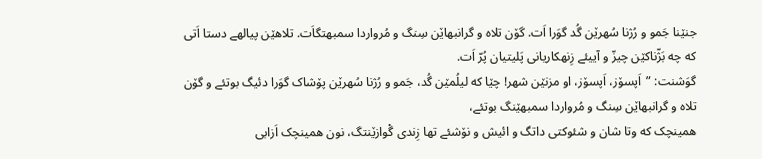جنێنا جَمو و رُژنا سُهرێن گُد گوَرا اَت. گۆن تلاه و گرانبهاێن سِنگ و مُرواردا سمبهتگاَت. تلاهێن پیالهے دستا اَتی که چه بَژّناکێن چیزّ و آییئے زِنهکاریانی پَلیتیان پُرّ اَت.
گوَشنت: ”اَپسۆز، اَپسۆز، او مزنێن شهر! چێا که لیلُمێن گُد، جَمو و رُژنا سُهرێن پۆشاک گوَرا دئیگ بوتئے و گۆن تلاه و گرانبهاێن سِنگ و مُرواردا سمبهێنگ بوتئے،
همینچک که وتا شان و شئوکتی داتگ و ائیش و نۆشئے تها زِندی گْوازێنتگ، نون همینچک اَزابی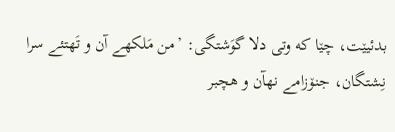بدئیێت، چێا که وتی دلا گوَشتگی: ’من مَلکهے آن و تَهتئے سرا نِشتگان، جنۆزامے نهآن و هچبر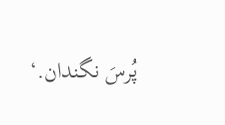پُرسَ نگندان.‘